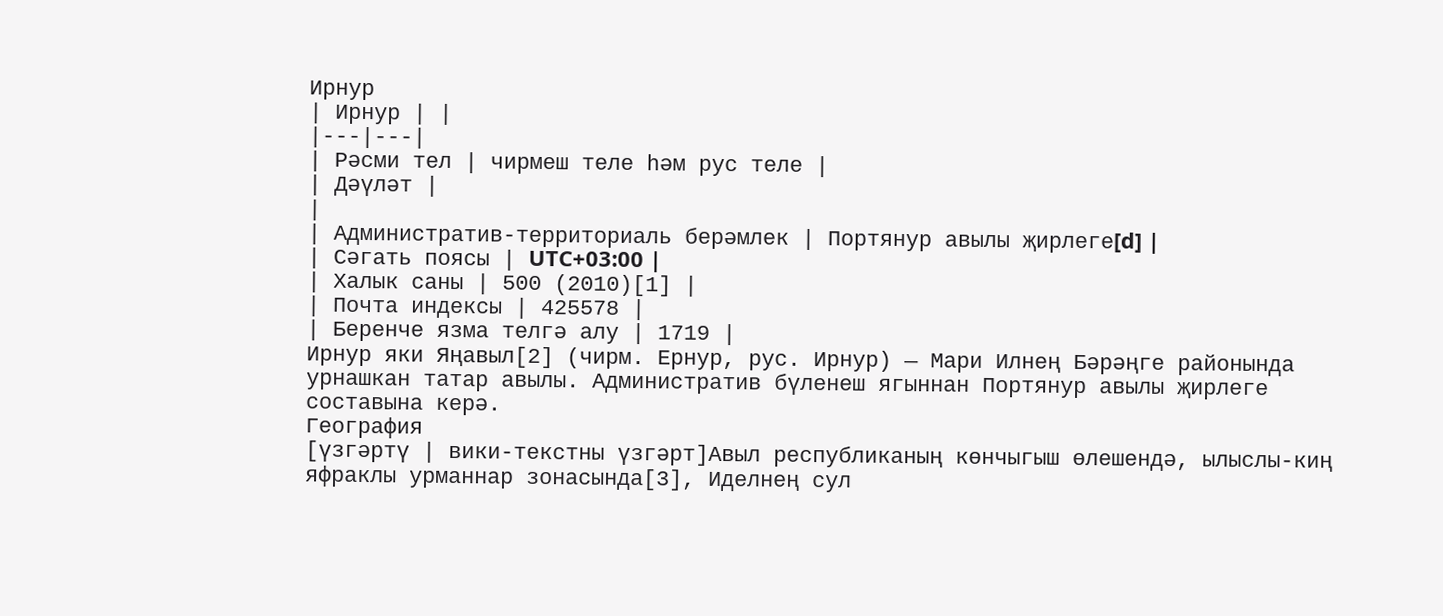Ирнур
| Ирнур | |
|---|---|
| Рәсми тел | чирмеш теле һәм рус теле |
| Дәүләт |
|
| Административ-территориаль берәмлек | Портянур авылы җирлеге[d] |
| Сәгать поясы | UTC+03:00 |
| Халык саны | 500 (2010)[1] |
| Почта индексы | 425578 |
| Беренче язма телгә алу | 1719 |
Ирнур яки Яңавыл[2] (чирм. Ернур, рус. Ирнур) ― Мари Илнең Бәрәңге районында урнашкан татар авылы. Административ бүленеш ягыннан Портянур авылы җирлеге составына керә.
География
[үзгәртү | вики-текстны үзгәрт]Авыл республиканың көнчыгыш өлешендә, ылыслы-киң яфраклы урманнар зонасында[3], Иделнең сул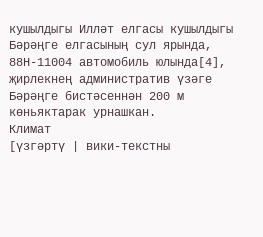кушылдыгы Илләт елгасы кушылдыгы Бәрәңге елгасының сул ярында, 88Н-11004 автомобиль юлында[4], җирлекнең административ үзәге Бәрәңге бистәсеннән 200 м көньяктарак урнашкан.
Климат
[үзгәртү | вики-текстны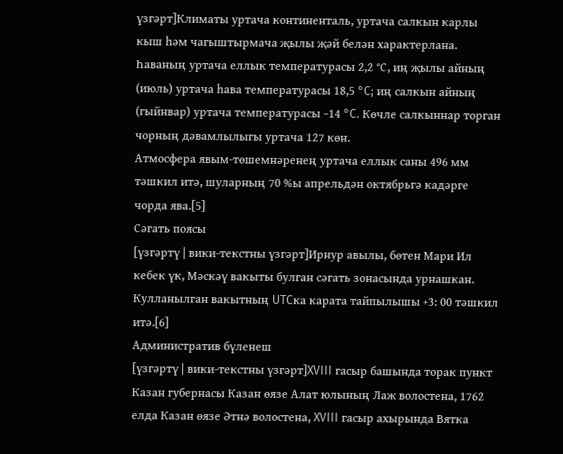үзгәрт]Климаты уртача континенталь, уртача салкын карлы кыш һәм чагыштырмача җылы җәй белән характерлана. Һаваның уртача еллык температурасы 2,2 °С, иң җылы айның (июль) уртача һава температурасы 18,5 °C; иң салкын айның (гыйнвар) уртача температурасы −14 °C. Көчле салкыннар торган чорның дәвамлылыгы уртача 127 көн.
Атмосфера явым-төшемнәренең уртача еллык саны 496 мм тәшкил итә, шуларның 70 %ы апрельдән октябрьгә кадәрге чорда ява.[5]
Сәгать поясы
[үзгәртү | вики-текстны үзгәрт]Ирнур авылы, бөтен Мари Ил кебек үк, Мәскәү вакыты булган сәгать зонасында урнашкан. Кулланылган вакытның UTCка карата тайпылышы +3: 00 тәшкил итә.[6]
Административ бүленеш
[үзгәртү | вики-текстны үзгәрт]XVIII гасыр башында торак пункт Казан губернасы Казан өязе Алат юлының Лаж волостена, 1762 елда Казан өязе Әтнә волостена, XVIII гасыр ахырында Вятка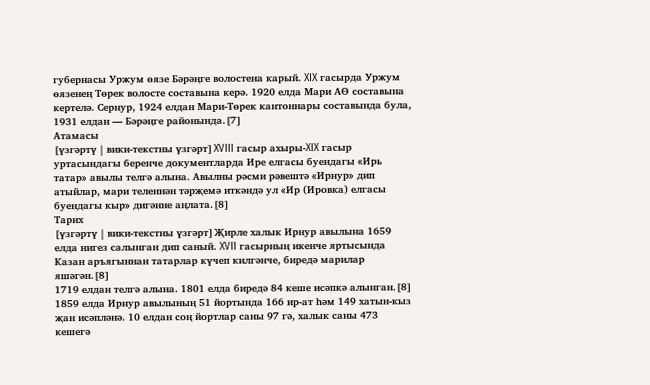губернасы Уржум өязе Бәрәңге волостена карый. XIX гасырда Уржум өязенең Төрек волосте составына керә. 1920 елда Мари АӨ составына кертелә. Сернур, 1924 елдан Мари-Төрек кантоннары составында була, 1931 елдан — Бәрәңге районында.[7]
Атамасы
[үзгәртү | вики-текстны үзгәрт]XVIII гасыр ахыры-XIX гасыр уртасындагы беренче документларда Ире елгасы буендагы «Ирь татар» авылы телгә алына. Авылны рәсми рәвештә «Ирнур» дип атыйлар, мари теленнән тәрҗемә иткәндә ул «Ир (Ировка) елгасы буендагы кыр» дигәнне аңлата.[8]
Тарих
[үзгәртү | вики-текстны үзгәрт]Җирле халык Ирнур авылына 1659 елда нигез салынган дип саный. XVII гасырның икенче яртысында Казан аръягыннан татарлар күчеп килгәнче, биредә марилар яшәгән.[8]
1719 елдан телгә алына. 1801 елда биредә 84 кеше исәпкә алынган.[8]
1859 елда Ирнур авылының 51 йортында 166 ир-ат һәм 149 хатын-кыз җан исәпләнә. 10 елдан соң йортлар саны 97 гә, халык саны 473 кешегә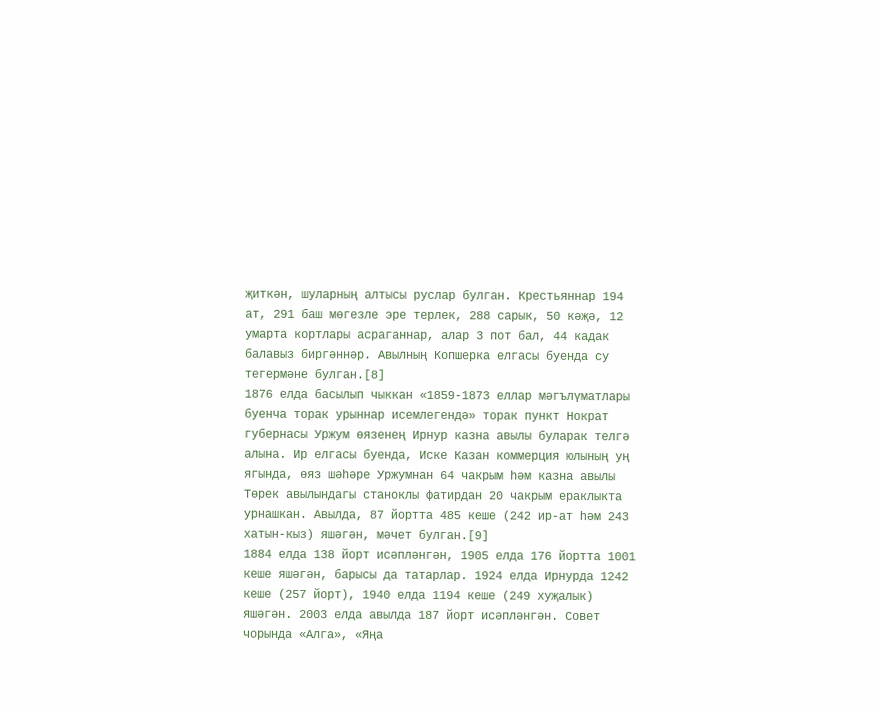җиткән, шуларның алтысы руслар булган. Крестьяннар 194 ат, 291 баш мөгезле эре терлек, 288 сарык, 50 кәҗә, 12 умарта кортлары асраганнар, алар 3 пот бал, 44 кадак балавыз биргәннәр. Авылның Копшерка елгасы буенда су тегермәне булган.[8]
1876 елда басылып чыккан «1859-1873 еллар мәгълүматлары буенча торак урыннар исемлегендә» торак пункт Нократ губернасы Уржум өязенең Ирнур казна авылы буларак телгә алына. Ир елгасы буенда, Иске Казан коммерция юлының уң ягында, өяз шәһәре Уржумнан 64 чакрым һәм казна авылы Төрек авылындагы станоклы фатирдан 20 чакрым ераклыкта урнашкан. Авылда, 87 йортта 485 кеше (242 ир-ат һәм 243 хатын-кыз) яшәгән, мәчет булган.[9]
1884 елда 138 йорт исәпләнгән, 1905 елда 176 йортта 1001 кеше яшәгән, барысы да татарлар. 1924 елда Ирнурда 1242 кеше (257 йорт), 1940 елда 1194 кеше (249 хуҗалык) яшәгән. 2003 елда авылда 187 йорт исәпләнгән. Совет чорында «Алга», «Яңа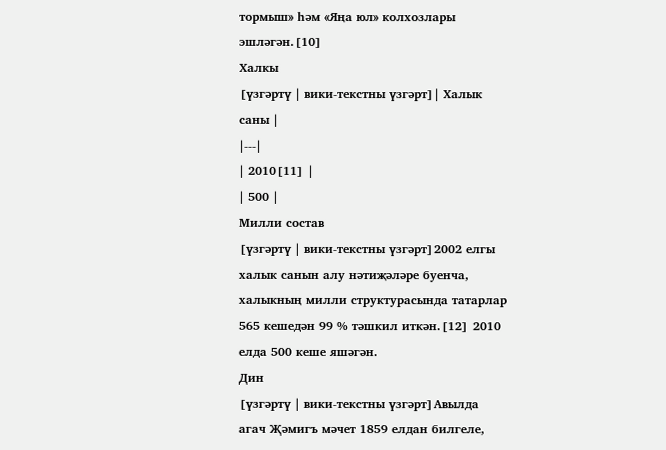тормыш» һәм «Яңа юл» колхозлары эшләгән.[10]
Халкы
[үзгәртү | вики-текстны үзгәрт]| Халык саны |
|---|
| 2010[11] |
| 500 |
Милли состав
[үзгәртү | вики-текстны үзгәрт]2002 елгы халык санын алу нәтиҗәләре буенча, халыкның милли структурасында татарлар 565 кешедән 99 % тәшкил иткән.[12] 2010 елда 500 кеше яшәгән.
Дин
[үзгәртү | вики-текстны үзгәрт]Авылда агач Җәмигъ мәчет 1859 елдан билгеле,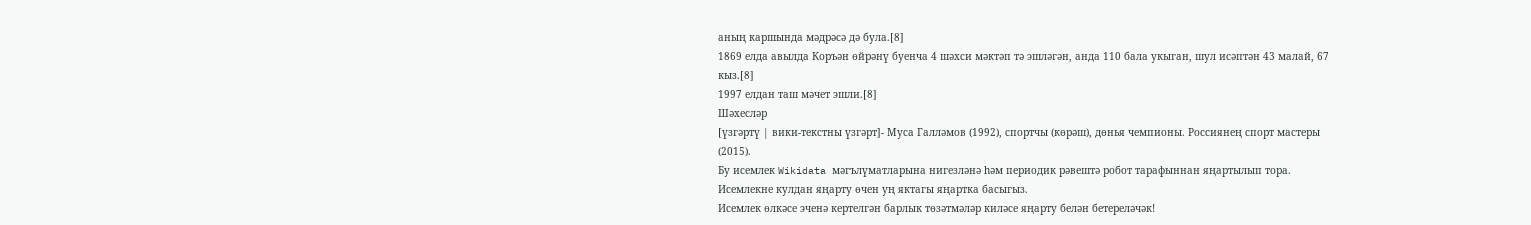аның каршында мәдрәсә дә була.[8]
1869 елда авылда Коръән өйрәнү буенча 4 шәхси мәктәп тә эшләгән, анда 110 бала укыган, шул исәптән 43 малай, 67 кыз.[8]
1997 елдан таш мәчет эшли.[8]
Шәхесләр
[үзгәртү | вики-текстны үзгәрт]- Муса Галләмов (1992), спортчы (көрәш), дөнья чемпионы. Россиянең спорт мастеры (2015).
Бу исемлек Wikidata мәгълүматларына нигезләнә һәм периодик рәвештә робот тарафыннан яңартылып тора. Исемлекне кулдан яңарту өчен уң яктагы яңартка басыгыз.
Исемлек өлкәсе эченә кертелгән барлык төзәтмәләр киләсе яңарту белән бетереләчәк!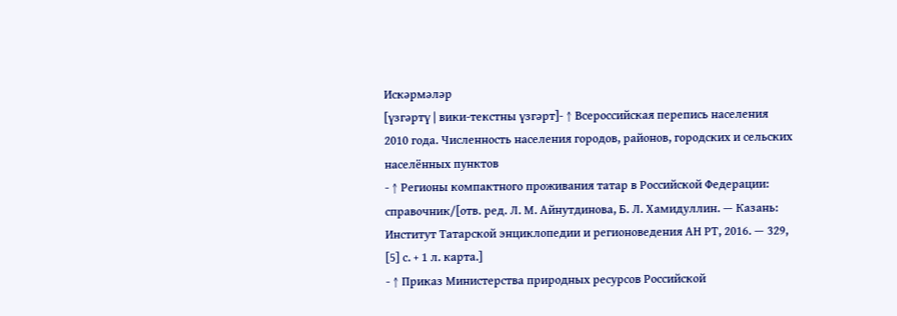Искәрмәләр
[үзгәртү | вики-текстны үзгәрт]- ↑ Всероссийская перепись населения 2010 года. Численность населения городов, районов, городских и сельских населённых пунктов
- ↑ Регионы компактного проживания татар в Российской Федерации: справочник/[отв. ред. Л. М. Айнутдинова, Б. Л. Хамидуллин. — Казань: Институт Татарской энциклопедии и регионоведения АН РТ, 2016. — 329, [5] с. + 1 л. карта.]
- ↑ Приказ Министерства природных ресурсов Российской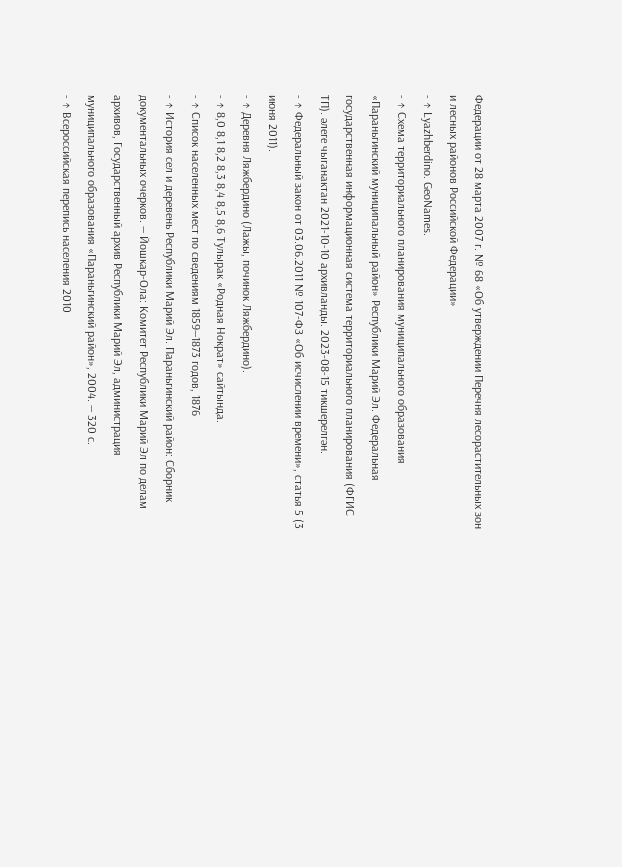Федерации от 28 марта 2007 г. № 68 «Об утверждении Перечня лесорастительных зон и лесных районов Российской Федерации»
- ↑ Lyazhberdino. GeoNames.
- ↑ Схема территориального планирования муниципального образования «Параньгинский муниципальный район» Республики Марий Эл. Федеральная государственная информационная система территориального планирования (ФГИС ТП). әлеге чыганактан 2021-10-10 архивланды. 2023-08-15 тикшерелгән.
- ↑ Федеральный закон от 03.06.2011 № 107-ФЗ «Об исчислении времени», статья 5 (3 июня 2011).
- ↑ Деревня Ляжбердино (Лажы, починок Ляжбердино).
- ↑ 8,0 8,1 8,2 8,3 8,4 8,5 8,6 Тулырак «Родная Нократ» сайтында.
- ↑ Список населенных мест по сведениям 1859—1873 годов, 1876
- ↑ История сел и деревень Республики Марий Эл. Параньгинский район: Сборник документальных очерков. — Йошкар-Ола: Комитет Республики Марий Эл по делам архивов, Государственный архив Республики Марий Эл, администрация муниципального образования «Параньгинский район», 2004. — 320 с.
- ↑ Всероссийская перепись населения 2010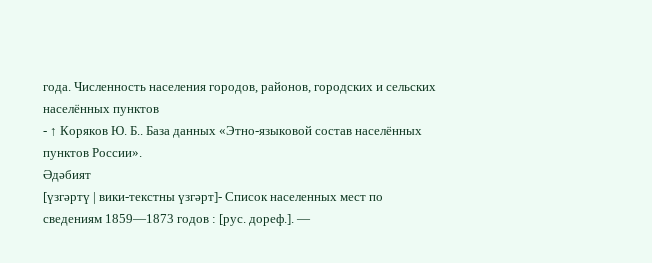года. Численность населения городов, районов, городских и сельских населённых пунктов
- ↑ Коряков Ю. Б.. База данных «Этно-языковой состав населённых пунктов России».
Әдәбият
[үзгәртү | вики-текстны үзгәрт]- Список населенных мест по сведениям 1859—1873 годов : [рус. дореф.]. —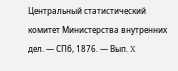Центральный статистический комитет Министерства внутренних дел. — СПб, 1876. — Вып. X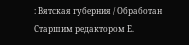: Вятская губерния / Обработан Старшим редактором Е.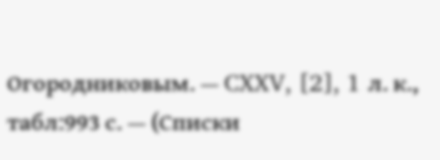Огородниковым. — CXXV, [2], 1 л. к., табл:993 с. — (Списки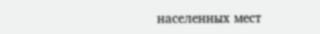населенных мест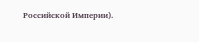Российской Империи).